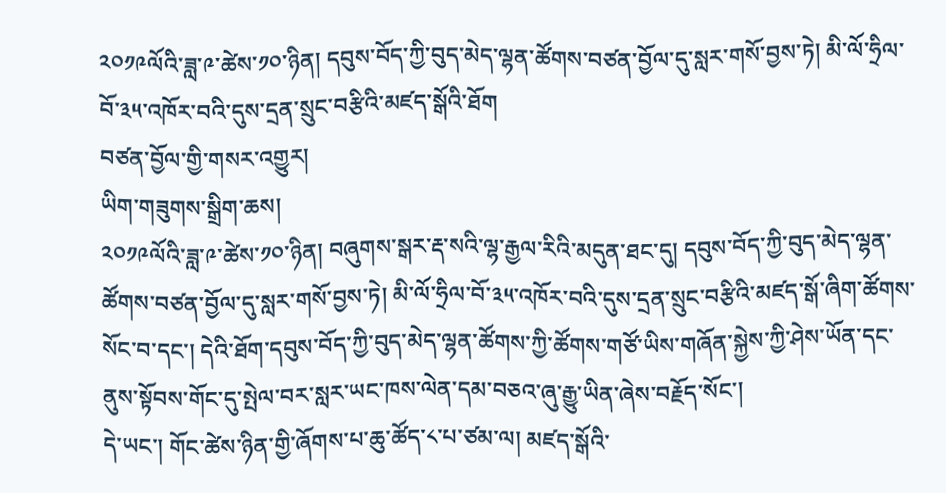༢༠༡༩ལོའི་ཟླ་༩་ཚེས་༡༠་ཉིན། དབུས་བོད་ཀྱི་བུད་མེད་ལྷན་ཚོགས་བཙན་བྱོལ་དུ་སླར་གསོ་བྱས་ཏེ། མི་ལོ་ཧྲིལ་བོ་༣༥་འཁོར་བའི་དུས་དྲན་སྲུང་བརྩིའི་མཛད་སྒོའི་ཐོག
བཙན་བྱོལ་གྱི་གསར་འགྱུར།
ཡིག་གཟུགས་སྒྲིག་ཆས།
༢༠༡༩ལོའི་ཟླ་༩་ཚེས་༡༠་ཉིན། བཞུགས་སྒར་རྡ་སའི་ལྷ་རྒྱལ་རིའི་མདུན་ཐང་དུ། དབུས་བོད་ཀྱི་བུད་མེད་ལྷན་ཚོགས་བཙན་བྱོལ་དུ་སླར་གསོ་བྱས་ཏེ། མི་ལོ་ཧྲིལ་བོ་༣༥་འཁོར་བའི་དུས་དྲན་སྲུང་བརྩིའི་མཛད་སྒོ་ཞིག་ཚོགས་སོང་བ་དང་། དེའི་ཐོག་དབུས་བོད་ཀྱི་བུད་མེད་ལྷན་ཚོགས་ཀྱི་ཚོགས་གཙོ་ཡིས་གཞོན་སྐྱེས་ཀྱི་ཤེས་ཡོན་དང་ནུས་སྟོབས་གོང་དུ་སྤེལ་བར་སླར་ཡང་ཁས་ལེན་དམ་བཅའ་ཞུ་རྒྱུ་ཡིན་ཞེས་བརྗོད་སོང་།
དེ་ཡང་། གོང་ཚེས་ཉིན་གྱི་ཞོགས་པ་ཆུ་ཚོད་༨་པ་ཙམ་ལ། མཛད་སྒོའི་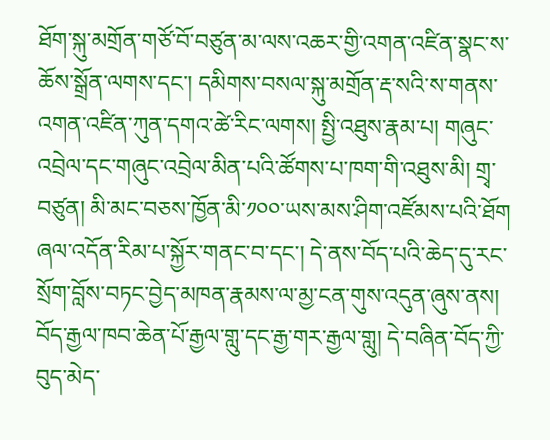ཐོག་སྐུ་མགྲོན་གཙོ་བོ་བཙུན་མ་ལས་འཆར་གྱི་འགན་འཛིན་སྣང་ས་ཆོས་སྒྲོན་ལགས་དང་། དམིགས་བསལ་སྐུ་མགྲོན་རྡ་སའི་ས་གནས་འགན་འཛིན་ཀུན་དགའ་ཚེ་རིང་ལགས། སྤྱི་འཐུས་རྣམ་པ། གཞུང་འབྲེལ་དང་གཞུང་འབྲེལ་མིན་པའི་ཚོགས་པ་ཁག་གི་འཐུས་མི། གྲྭ་བཙུན། མི་མང་བཅས་ཁྱོན་མི་༡༠༠་ཡས་མས་ཤིག་འཛོམས་པའི་ཐོག ཞལ་འདོན་རིམ་པ་སྐྱོར་གནང་བ་དང་། དེ་ནས་བོད་པའི་ཆེད་དུ་རང་སྲོག་བློས་བཏང་བྱེད་མཁན་རྣམས་ལ་མྱ་ངན་གུས་འདུན་ཞུས་ནས། བོད་རྒྱལ་ཁབ་ཆེན་པོ་རྒྱལ་གླུ་དང་རྒྱ་གར་རྒྱལ་གླུ། དེ་བཞིན་བོད་ཀྱི་བུད་མེད་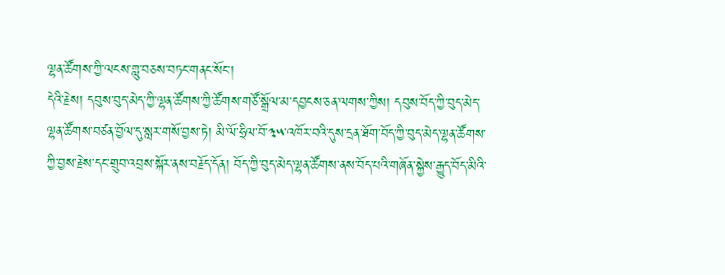ལྷན་ཚོགས་ཀྱི་ལངས་གླུ་བཅས་བཏང་གནང་སོང་།
དེའི་རྗེས། དབུས་བུད་མེད་ཀྱི་ལྷན་ཚོགས་ཀྱི་ཚོགས་གཙོ་སྒྲོལ་མ་དབྱངས་ཅན་ལགས་ཀྱིས། དབུས་བོད་ཀྱི་བུད་མེད་ལྷན་ཚོགས་བཙན་བྱོལ་དུ་སླར་གསོ་བྱས་ཏེ། མི་ལོ་ཧྲིལ་བོ་༣༥་འཁོར་བའི་དུས་དྲན་ཐོག་བོད་ཀྱི་བུད་མེད་ལྷན་ཚོགས་ཀྱི་བྱས་རྗེས་དང་གྲུབ་འབྲས་སྐོར་ནས་བརྗོད་དོན། བོད་ཀྱི་བུད་མེད་ལྷན་ཚོགས་ནས་བོད་པའི་གཞོན་སྐྱེས་རྒྱུད་བོད་མིའི་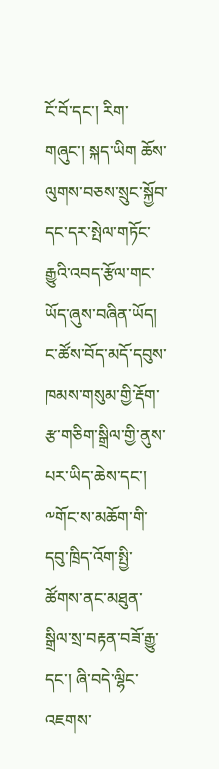ངོ་བོ་དང་། རིག་གཞུང་། སྐད་ཡིག ཆོས་ལུགས་བཅས་སྲུང་སྐྱོབ་དང་དར་སྤེལ་གཏོང་རྒྱུའི་འབད་རྩོལ་གང་ཡོད་ཞུས་བཞིན་ཡོད། ང་ཚོས་བོད་མདོ་དབུས་ཁམས་གསུམ་གྱི་རྡོག་རྩ་གཅིག་སྒྲིལ་གྱི་ནུས་པར་ཡིད་ཆེས་དང་། ༸གོང་ས་མཆོག་གི་དབུ་ཁྲིད་འོག་སྤྱི་ཚོགས་ནང་མཐུན་སྒྲིལ་སྲ་བརྟན་བཟོ་རྒྱུ་དང་། ཞི་བདེ་ལྷིང་འཇགས་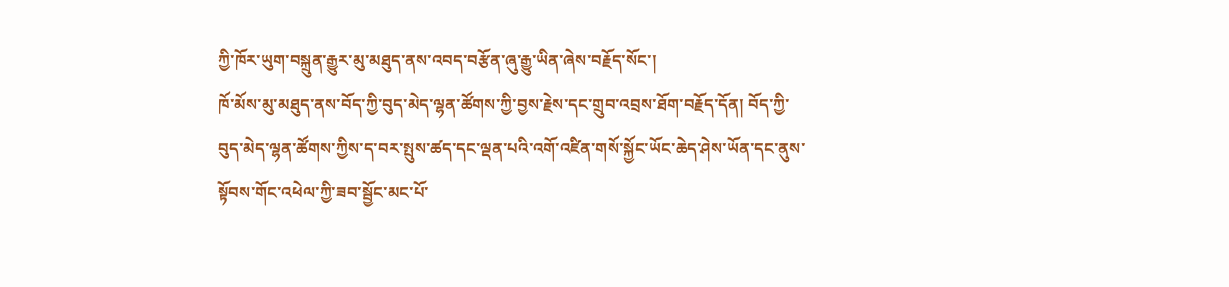ཀྱི་ཁོར་ཡུག་བསྐྲུན་རྒྱུར་མུ་མཐུད་ནས་འབད་བརྩོན་ཞུ་རྒྱུ་ཡིན་ཞེས་བརྗོད་སོང་།
ཁོ་མོས་མུ་མཐུད་ནས་བོད་ཀྱི་བུད་མེད་ལྷན་ཚོགས་ཀྱི་བྱས་རྗེས་དང་གྲུབ་འབྲས་ཐོག་བརྗོད་དོན། བོད་ཀྱི་བུད་མེད་ལྷན་ཚོགས་ཀྱིས་ད་བར་སྤུས་ཚད་དང་ལྡན་པའི་འགོ་འཛིན་གསོ་སྐྱོང་ཡོང་ཆེད་ཤེས་ཡོན་དང་ནུས་སྟོབས་གོང་འཕེལ་ཀྱི་ཟབ་སྦྱོང་མང་པོ་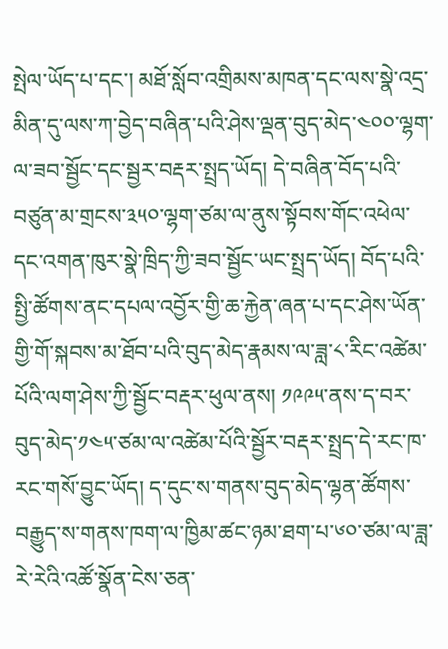སྤེལ་ཡོད་པ་དང་། མཐོ་སློབ་འགྲིམས་མཁན་དང་ལས་སྣེ་འདྲ་མིན་དུ་ལས་ཀ་བྱེད་བཞིན་པའི་ཤེས་ལྡན་བུད་མེད་༤༠༠་ལྷག་ལ་ཟབ་སྦྱོང་དང་སྦྱར་བརྡར་སྤྲད་ཡོད། དེ་བཞིན་བོད་པའི་བཙུན་མ་གྲངས་༣༥༠་ལྷག་ཙམ་ལ་ནུས་སྟོབས་གོང་འཕེལ་དང་འགན་ཁུར་སྣེ་ཁྲིད་ཀྱི་ཟབ་སྦྱོང་ཡང་སྤྲད་ཡོད། བོད་པའི་སྤྱི་ཚོགས་ནང་དཔལ་འབྱོར་གྱི་ཆ་རྐྱེན་ཞན་པ་དང་ཤེས་ཡོན་གྱི་གོ་སྐབས་མ་ཐོབ་པའི་བུད་མེད་རྣམས་ལ་ཟླ་༨་རིང་འཚེམ་པོའི་ལག་ཤེས་ཀྱི་སྦྱོང་བརྡར་ཕུལ་ནས། ༡༩༩༥་ནས་ད་བར་བུད་མེད་༡༤༥་ཙམ་ལ་འཚེམ་པོའི་སྦྱོར་བརྡར་སྤྲད་དེ་རང་ཁ་རང་གསོ་བྱུང་ཡོད། ད་དུང་ས་གནས་བུད་མེད་ལྷན་ཚོགས་བརྒྱུད་ས་གནས་ཁག་ལ་ཁྱིམ་ཚང་ཉམ་ཐག་པ་༦༠་ཙམ་ལ་ཟླ་རེ་རེའི་འཚོ་སྣོན་ངེས་ཅན་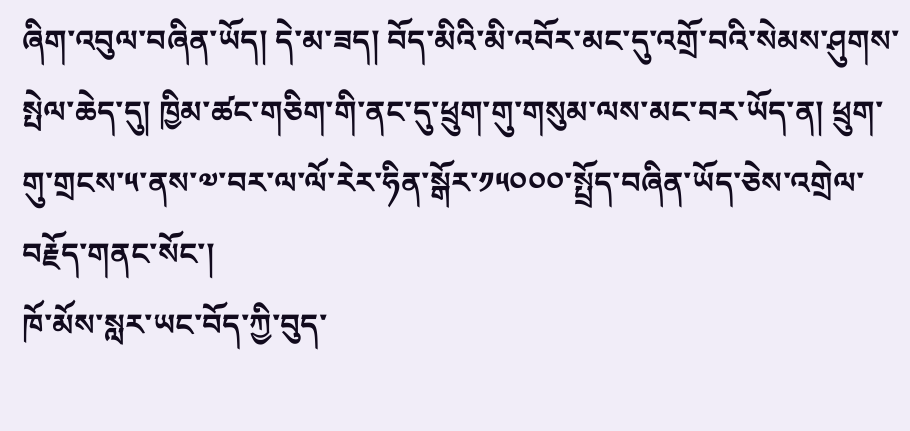ཞིག་འབུལ་བཞིན་ཡོད། དེ་མ་ཟད། བོད་མིའི་མི་འབོར་མང་དུ་འགྲོ་བའི་སེམས་ཤུགས་སྤེལ་ཆེད་དུ། ཁྱིམ་ཚང་གཅིག་གི་ནང་དུ་ཕྲུག་གུ་གསུམ་ལས་མང་བར་ཡོད་ན། ཕྲུག་གུ་གྲངས་༥་ནས་༧་བར་ལ་ལོ་རེར་ཧིན་སྒོར་༡༥༠༠༠་སྤྲོད་བཞིན་ཡོད་ཅེས་འགྲེལ་བརྗོད་གནང་སོང་།
ཁོ་མོས་སླར་ཡང་བོད་ཀྱི་བུད་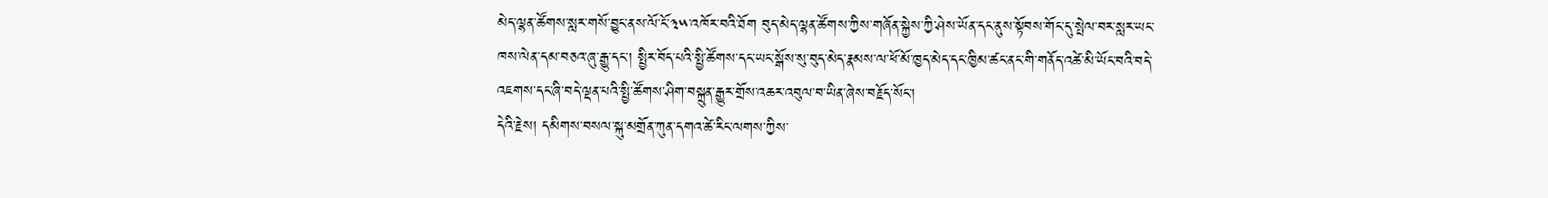མེད་ལྷན་ཚོགས་སླར་གསོ་བྱུང་ནས་ལོ་ངོ་༣༥་འཁོར་བའི་ཐོག བུད་མེད་ལྷན་ཚོགས་ཀྱིས་གཞོན་སྐྱེས་ཀྱི་ཤེས་ཡོན་དང་ནུས་སྟོབས་གོང་དུ་སྤེལ་བར་སླར་ཡང་ཁས་ལེན་དམ་བཅའ་ཞུ་རྒྱུ་དང་། སྤྱིར་བོད་པའི་སྤྱི་ཚོགས་དང་ཡང་སྒོས་སུ་བུད་མེད་རྣམས་ལ་ཕོ་མོ་ཁྱད་མེད་དང་ཁྱིམ་ཚང་ནང་གི་གནོད་འཚེ་མི་ཡོང་བའི་བདེ་འཇགས་དང་ཞི་བདེ་ལྡན་པའི་སྤྱི་ཚོགས་ཤིག་བསྐྲུན་རྒྱུར་གྲོས་འཆར་འབུལ་བ་ཡིན་ཞེས་བརྗོད་སོང་།
དེའི་རྗེས། དམིགས་བསལ་སྐུ་མགྲོན་ཀུན་དགའ་ཚེ་རིང་ལགས་ཀྱིས་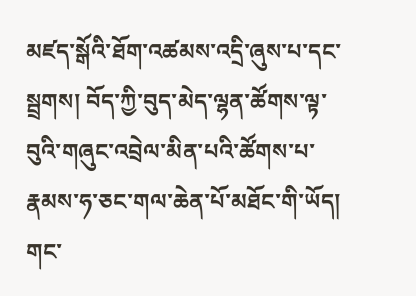མཛད་སྒོའི་ཐོག་འཚམས་འདྲི་ཞུས་པ་དང་སྦྲགས། བོད་ཀྱི་བུད་མེད་ལྷན་ཚོགས་ལྟ་བུའི་གཞུང་འབྲེལ་མིན་པའི་ཚོགས་པ་རྣམས་ཧ་ཅང་གལ་ཆེན་པོ་མཐོང་གི་ཡོད། གང་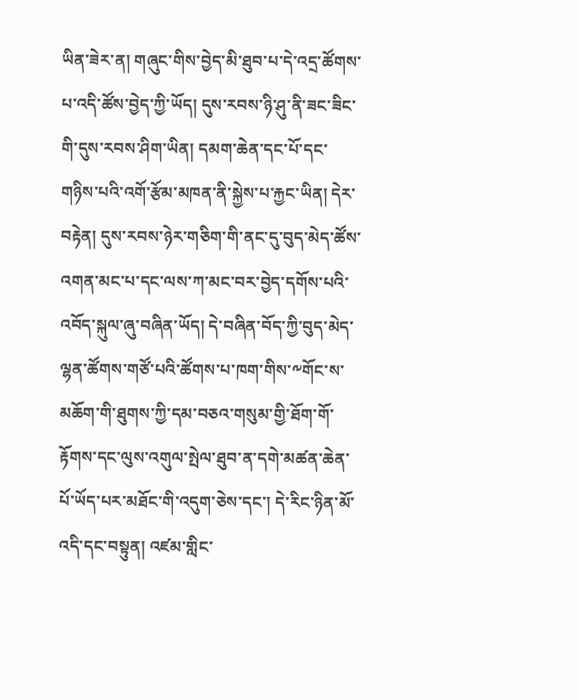ཡིན་ཟེར་ན། གཞུང་གིས་བྱེད་མི་ཐུབ་པ་དེ་འདྲ་ཚོགས་པ་འདི་ཚོས་བྱེད་ཀྱི་ཡོད། དུས་རབས་ཉི་ཤུ་ནི་ཟང་ཟིང་གི་དུས་རབས་ཤིག་ཡིན། དམག་ཆེན་དང་པོ་དང་གཉིས་པའི་འགོ་རྩོམ་མཁན་ནི་སྐྱེས་པ་རྐྱང་ཡིན། དེར་བརྟེན། དུས་རབས་ཉེར་གཅིག་གི་ནང་དུ་བུད་མེད་ཚོས་འགན་མང་པ་དང་ལས་ཀ་མང་བར་བྱེད་དགོས་པའི་འབོད་སྐུལ་ཞུ་བཞིན་ཡོད། དེ་བཞིན་བོད་ཀྱི་བུད་མེད་ལྷན་ཚོགས་གཙོ་པའི་ཚོགས་པ་ཁག་གིས་༸གོང་ས་མཆོག་གི་ཐུགས་ཀྱི་དམ་བཅའ་གསུམ་གྱི་ཐོག་གོ་རྟོགས་དང་ལུས་འགུལ་སྤེལ་ཐུབ་ན་དགེ་མཚན་ཆེན་པོ་ཡོད་པར་མཐོང་གི་འདུག་ཅེས་དང་། དེ་རིང་ཉིན་མོ་འདི་དང་བསྟུན། འཛམ་གླིང་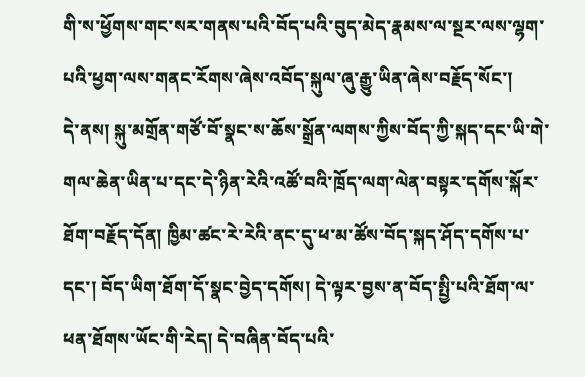གི་ས་ཕྱོགས་གང་སར་གནས་པའི་བོད་པའི་བུད་མེད་རྣམས་ལ་སྔར་ལས་ལྷག་པའི་ཕྱག་ལས་གནང་རོགས་ཞེས་འབོད་སྐུལ་ཞུ་རྒྱུ་ཡིན་ཞེས་བརྗོད་སོང་།
དེ་ནས། སྐུ་མགྲོན་གཙོ་བོ་སྣང་ས་ཆོས་སྒྲོན་ལགས་ཀྱིས་བོད་ཀྱི་སྐད་དང་ཡི་གེ་གལ་ཆེན་ཡིན་པ་དང་དེ་ཉིན་རེའི་འཚོ་བའི་ཁྲོད་ལག་ལེན་བསྟར་དགོས་སྐོར་ཐོག་བརྗོད་དོན། ཁྱིམ་ཚང་རེ་རེའི་ནང་དུ་ཕ་མ་ཚོས་བོད་སྐད་ཤོད་དགོས་པ་དང་། བོད་ཡིག་ཐོག་དོ་སྣང་བྱེད་དགོས། དེ་ལྟར་བྱས་ན་བོད་སྤྱི་པའི་ཐོག་ལ་ཕན་ཐོགས་ཡོང་གི་རེད། དེ་བཞིན་བོད་པའི་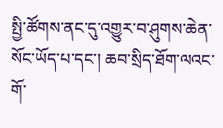སྤྱི་ཚོགས་ནང་དུ་འགྱུར་བ་ཤུགས་ཆེན་སོང་ཡོད་པ་དང་། ཆབ་སྲིད་ཐོག་ལའང་གོ་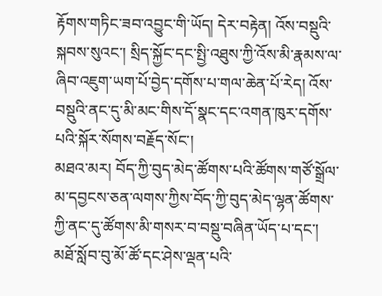རྟོགས་གཏིང་ཟབ་འབྱུང་གི་ཡོད། དེར་བརྟེན། འོས་བསྡུའི་སྐབས་སུའང་། སྲིད་སྐྱོང་དང་སྤྱི་འཐུས་ཀྱི་འོས་མི་རྣམས་ལ་ཞིབ་འཇུག་ཡག་པོ་བྱེད་དགོས་པ་གལ་ཆེན་པོ་རེད། འོས་བསྡུའི་ནང་དུ་མི་མང་གིས་དོ་སྣང་དང་འགན་ཁུར་དགོས་པའི་སྐོར་སོགས་བརྗོད་སོང་།
མཐའ་མར། བོད་ཀྱི་བུད་མེད་ཚོགས་པའི་ཚོགས་གཙོ་སྒྲོལ་མ་དབྱངས་ཅན་ལགས་ཀྱིས་བོད་ཀྱི་བུད་མེད་ལྷན་ཚོགས་ཀྱི་ནང་དུ་ཚོགས་མི་གསར་བ་བསྡུ་བཞིན་ཡོད་པ་དང་། མཐོ་སློབ་བུ་མོ་ཚོ་དང་ཤེས་ལྡན་པའི་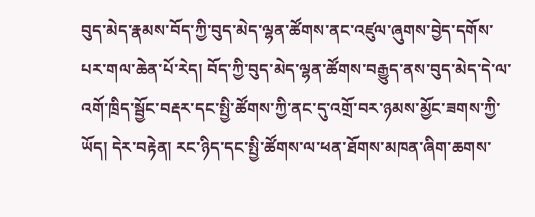བུད་མེད་རྣམས་བོད་ཀྱི་བུད་མེད་ལྷན་ཚོགས་ནང་འཛུལ་ཞུགས་བྱེད་དགོས་པར་གལ་ཆེན་པོ་རེད། བོད་ཀྱི་བུད་མེད་ལྷན་ཚོགས་བརྒྱུད་ནས་བུད་མེད་དེ་ལ་འགོ་ཁྲིད་སྦྱོང་བརྡར་དང་སྤྱི་ཚོགས་ཀྱི་ནང་དུ་འགྲོ་བར་ཉམས་མྱོང་ཟགས་ཀྱི་ཡོད། དེར་བརྟེན། རང་ཉིད་དང་སྤྱི་ཚོགས་ལ་ཕན་ཐོགས་མཁན་ཞིག་ཆགས་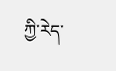ཀྱི་རེད་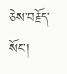ཅེས་བརྗོད་སོང་།